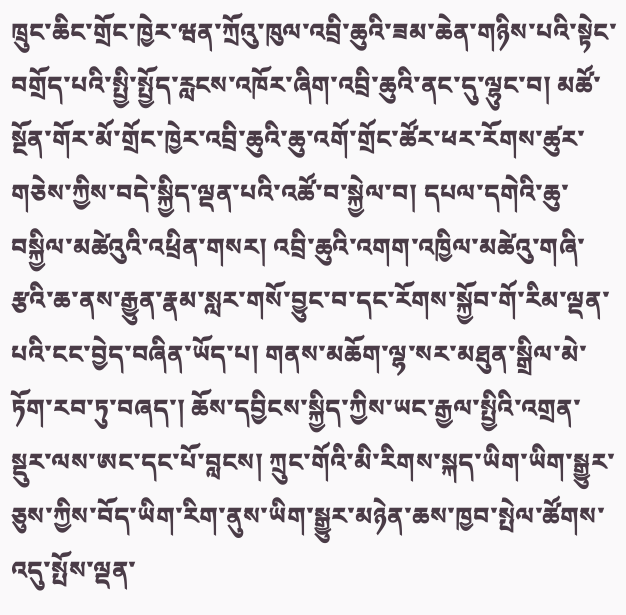ཁྲུང་ཆིང་གྲོང་ཁྱེར་ཝན་ཀྲོའུ་ཁུལ་འབྲི་ཆུའི་ཟམ་ཆེན་གཉིས་པའི་སྟེང་བགྲོད་པའི་སྤྱི་སྤྱོད་རླངས་འཁོར་ཞིག་འབྲི་ཆུའི་ནང་དུ་ལྷུང་བ། མཚོ་སྔོན་གོར་མོ་གྲོང་ཁྱེར་འབྲི་ཆུའི་ཆུ་འགོ་གྲོང་ཚོར་ཕར་རོགས་ཚུར་གཅེས་ཀྱིས་བདེ་སྐྱིད་ལྡན་པའི་འཚོ་བ་སྐྱེལ་བ། དཔལ་དགེའི་ཆུ་བསྐྱིལ་མཚེའུའི་འཕྲིན་གསར། འབྲི་ཆུའི་འགག་འཁྱིལ་མཚེའུ་གཞི་རྩའི་ཆ་ནས་རྒྱུན་རྣམ་སླར་གསོ་བྱུང་བ་དང་རོགས་སྐྱོབ་གོ་རིམ་ལྡན་པའི་ངང་བྱེད་བཞིན་ཡོད་པ། གནས་མཆོག་ལྷ་སར་མཐུན་སྒྲིལ་མེ་ཏོག་རབ་ཏུ་བཞད་། ཆོས་དབྱིངས་སྐྱིད་ཀྱིས་ཡང་རྒྱལ་སྤྱིའི་འགྲན་སྡུར་ལས་ཨང་དང་པོ་བླངས། ཀྲུང་གོའི་མི་རིགས་སྐད་ཡིག་ཡིག་སྒྱུར་ཅུས་ཀྱིས་བོད་ཡིག་རིག་ནུས་ཡིག་སྒྱུར་མཉེན་ཆས་ཁྱབ་སྤེལ་ཚོགས་འདུ་སྤོས་ལྡན་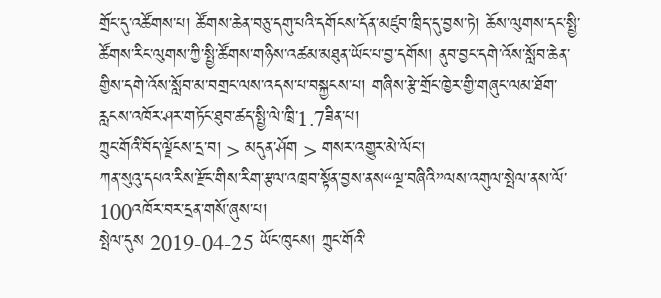གྲོང་དུ་འཚོགས་པ། ཚོགས་ཆེན་བཅུ་དགུ་པའི་དགོངས་དོན་མཛུབ་ཁྲིད་དུ་བྱས་ཏེ། ཆོས་ལུགས་དང་སྤྱི་ཚོགས་རིང་ལུགས་ཀྱི་སྤྱི་ཚོགས་གཉིས་འཚམ་མཐུན་ཡོང་པ་བྱ་དགོས། ནུབ་བྱང་དགེ་འོས་སློབ་ཆེན་གྱིས་དགེ་འོས་སློབ་མ་བགྲང་ལས་འདས་པ་བསྐྱངས་པ། གཞིས་རྩེ་གྲོང་ཁྱེར་གྱི་གཞུང་ལམ་ཐོག་རླངས་འཁོར་ཤར་གཏོང་ཐུབ་ཚད་སྤྱི་ལེ་ཁྲི་1.7ཟིན་པ།
ཀྲུང་གོའི་བོད་ལྗོངས་དྲ་བ། > མདུན་ཤོག > གསར་འགྱུར་མེ་ལོང་།
ཀན་སུའུ་དཔའ་རིས་རྫོང་གིས་རིག་རྩལ་འཁྲབ་སྟོན་བྱས་ནས“ལྔ་བཞིའི”ལས་འགུལ་སྤེལ་ནས་ལོ་100འཁོར་བར་དྲན་གསོ་ཞུས་པ།
སྤེལ་དུས 2019-04-25 ཡོང་ཁུངས། ཀྲུང་གོའི་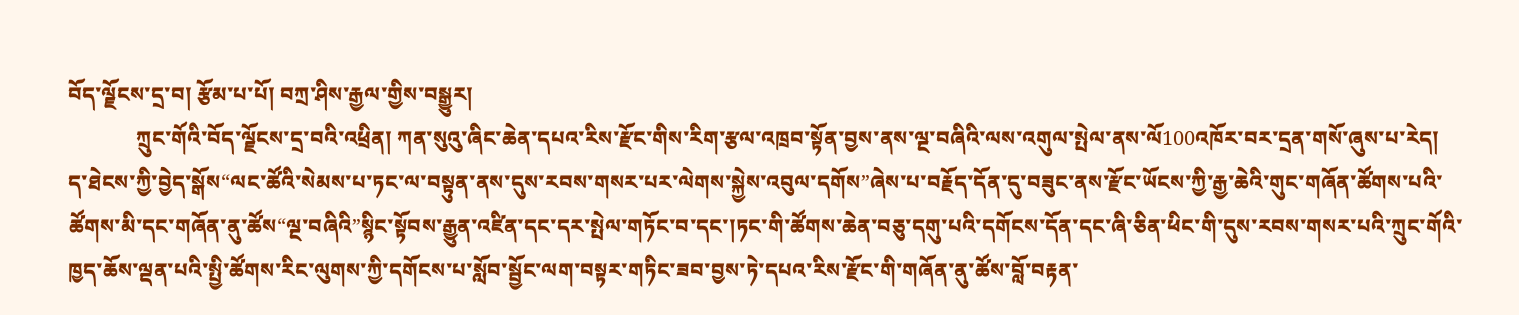བོད་ལྗོངས་དྲ་བ། རྩོམ་པ་པོ། བཀྲ་ཤིས་རྒྱལ་གྱིས་བསྒྱུར།
             ཀྲུང་གོའི་བོད་ལྗོངས་དྲ་བའི་འཕྲིན། ཀན་སུའུ་ཞིང་ཆེན་དཔའ་རིས་རྫོང་གིས་རིག་རྩལ་འཁྲབ་སྟོན་བྱས་ནས་ལྔ་བཞིའི་ལས་འགུལ་སྤེལ་ནས་ལོ100འཁོར་བར་དྲན་གསོ་ཞུས་པ་རེད། ད་ཐེངས་ཀྱི་བྱེད་སྒོས“ལང་ཚོའི་སེམས་པ་ཏང་ལ་བསྟུན་ནས་དུས་རབས་གསར་པར་ལེགས་སྐྱེས་འབུལ་དགོས”ཞེས་པ་བརྗོད་དོན་དུ་བཟུང་ནས་རྫོང་ཡོངས་ཀྱི་རྒྱ་ཆེའི་གུང་གཞོན་ཚོགས་པའི་ཚོགས་མི་དང་གཞོན་ནུ་ཚོས“ལྔ་བཞིའི”སྙིང་སྟོབས་རྒྱུན་འཛིན་དང་དར་སྤེལ་གཏོང་བ་དང་།ཏང་གི་ཚོགས་ཆེན་བཅུ་དགུ་པའི་དགོངས་དོན་དང་ཞི་ཅིན་ཕིང་གི་དུས་རབས་གསར་པའི་ཀྲུང་གོའི་ཁྱད་ཆོས་ལྡན་པའི་སྤྱི་ཚོགས་རིང་ལུགས་ཀྱི་དགོངས་པ་སློབ་སྦྱོང་ལག་བསྟར་གཏིང་ཟབ་བྱས་ཏེ་དཔའ་རིས་རྫོང་གི་གཞོན་ནུ་ཚོས་བློ་བརྟན་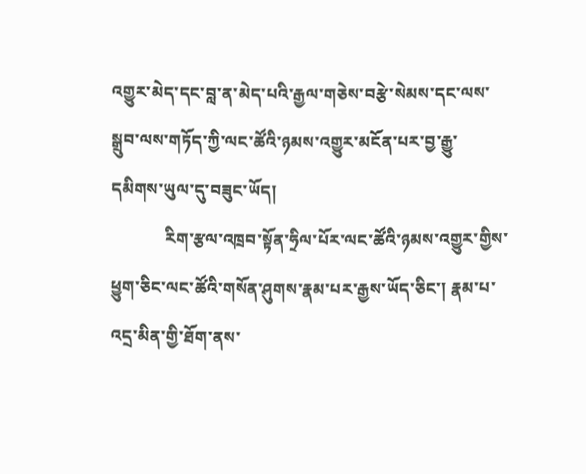འགྱུར་མེད་དང་བླ་ན་མེད་པའི་རྒྱལ་གཅེས་བརྩེ་སེམས་དང་ལས་སྒྲུབ་ལས་གཏོད་ཀྱི་ལང་ཚོའི་ཉམས་འགྱུར་མངོན་པར་བྱ་རྒྱུ་དམིགས་ཡུལ་དུ་བཟུང་ཡོད།
             རིག་རྩལ་འཁྲབ་སྟོན་ཧྲིལ་པོར་ལང་ཚོའི་ཉམས་འགྱུར་གྱིས་ཕྱུག་ཅིང་ལང་ཚོའི་གསོན་ཤུགས་རྣམ་པར་རྒྱས་ཡོད་ཅིང་། རྣམ་པ་འདྲ་མིན་གྱི་ཐོག་ནས་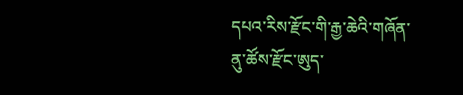དཔའ་རིས་རྫོང་གི་རྒྱ་ཆེའི་གཞོན་ནུ་ཚོས་རྫོང་ཨུད་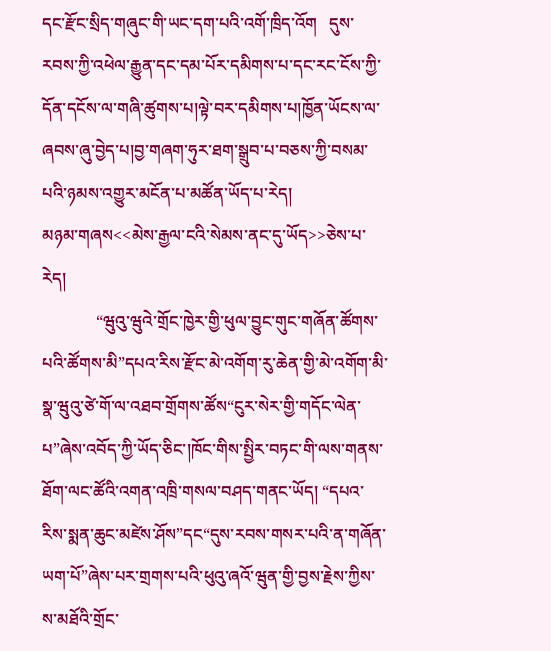དང་རྫོང་སྲིད་གཞུང་གི་ཡང་དག་པའི་འགོ་ཁྲིད་འོག   དུས་རབས་ཀྱི་འཕེལ་རྒྱུན་དང་དམ་པོར་དམིགས་པ་དང་རང་ངོས་ཀྱི་དོན་དངོས་ལ་གཞི་ཚུགས་པ།ལྟེ་བར་དམིགས་པ།ཁྱོན་ཡོངས་ལ་ཞབས་ཞུ་བྱེད་པ།བྱ་གཞག་ཧུར་ཐག་སྒྲུབ་པ་བཅས་ཀྱི་བསམ་པའི་ཉམས་འགྱུར་མངོན་པ་མཚོན་ཡོད་པ་རེད།
མཉམ་གཞས<<མེས་རྒྱལ་ངའི་སེམས་ནང་དུ་ཡོད>>ཅེས་པ་རེད།
             “ཝུའུ་ཝུའེ་གྲོང་ཁྱེར་གྱི་ཕུལ་བྱུང་གུང་གཞོན་ཚོགས་པའི་ཚོགས་མི”དཔའ་རིས་རྫོང་མེ་འགོག་རུ་ཆེན་གྱི་མེ་འགོག་མི་སྣ་ཝུའུ་ཙེ་གོ་ལ་འཐབ་གྲོགས་ཚོས“ངུར་སེར་གྱི་གདོང་ལེན་པ”ཞེས་འབོད་ཀྱི་ཡོད་ཅིང་།ཁོང་གིས་སྤྱིར་བཏང་གི་ལས་གནས་ཐོག་ལང་ཚོའི་འགན་འཁྲི་གསལ་བཤད་གནང་ཡོད། “དཔའ་རིས་སྨན་ཆུང་མཛེས་ཤོས”དང“དུས་རབས་གསར་པའི་ན་གཞོན་ཡག་པོ”ཞེས་པར་གྲགས་པའི་ཕུའུ་ཞའོ་ཝུན་གྱི་བྱས་རྗེས་ཀྱིས་ས་མཐོའི་གྲོང་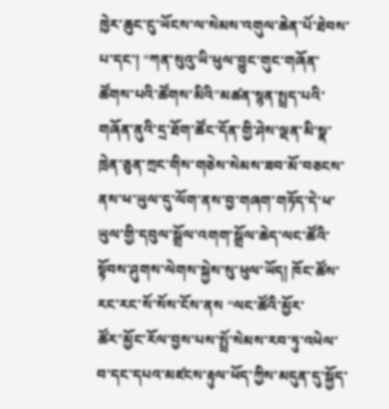ཁྱེར་ཆུང་ངུ་ཡོངས་ལ་སེམས་འགུལ་ཆེན་པོ་ཐེབས་པ་དང་། “ཀན་སུའུ་ཡི་ཕུལ་བྱུང་གུང་གཞོན་ཚོགས་པའི་ཚོགས་མིའི”མཚན་སྙན་སྤྲད་པའི་གཞོན་ནུའི་དྲ་ཐོག་ཚོང་དོན་གྱི་ཤེས་ལྡན་མི་སྣ་ཁྲེན་ཅུན་ཀྲང་གིས་གཅེས་སེམས་ཟབ་མོ་བཅངས་ནས་ཕ་ཡུལ་དུ་ལོག་ནས་བྱ་གཞག་གཏོད་དེ་ཕ་ཡུལ་གྱི་དབུལ་སྒྲོལ་འགག་སྒྲོལ་ཆེད་ལང་ཚོའི་སྟོབས་ཤུགས་ལེགས་སྐྱེས་སུ་ཕུལ་ཡོད། ཁོང་ཚོས་རང་རང་སོ་སོས་ངོས་ནས “ལང་ཚོའི་མྱོར་ཚོར”མྱོང་རོལ་བྱས་པས་སྤྲོ་སེམས་རབ་ཏུ་འཕེལ་བ་དང་དཔའ་མཛངས་རྟུལ་ཕོད་ཀྱིས་མདུན་དུ་སྐྱོད་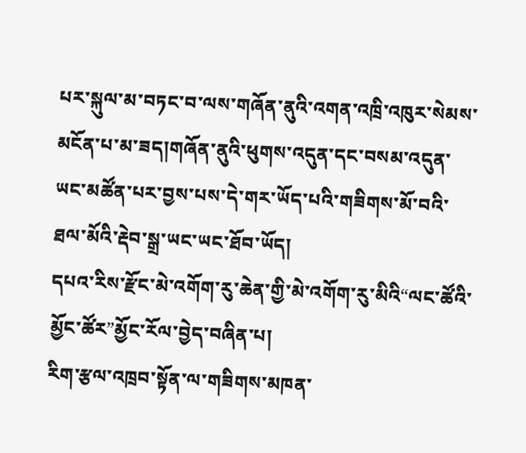པར་སྐུལ་མ་བཏང་བ་ལས་གཞོན་ནུའི་འགན་འཁྲི་འཁུར་སེམས་མངོན་པ་མ་ཟད།གཞོན་ནུའི་ཕུགས་འདུན་དང་བསམ་འདུན་ཡང་མཚོན་པར་བྱས་པས་དེ་གར་ཡོད་པའི་གཟིགས་མོ་བའི་ཐལ་མོའི་རྡེབ་སྒྲ་ཡང་ཡང་ཐོབ་ཡོད།
དཔའ་རིས་རྫོང་མེ་འགོག་རུ་ཆེན་གྱི་མེ་འགོག་རུ་མིའི“ལང་ཚོའི་མྱོང་ཚོར”མྱོང་རོལ་བྱེད་བཞིན་པ།
རིག་རྩལ་འཁྲབ་སྟོན་ལ་གཟིགས་མཁན་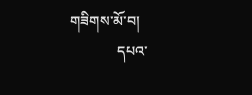གཟིགས་མོ་བ།
             དཔའ་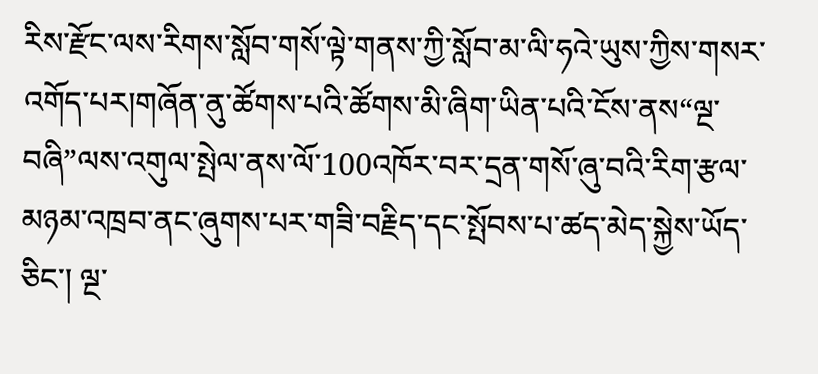རིས་རྫོང་ལས་རིགས་སློབ་གསོ་ལྟེ་གནས་ཀྱི་སློབ་མ་ལི་ཧའེ་ཡུས་ཀྱིས་གསར་འགོད་པར།གཞོན་ནུ་ཚོགས་པའི་ཚོགས་མི་ཞིག་ཡིན་པའི་ངོས་ནས“ལྔ་བཞི”ལས་འགུལ་སྤེལ་ནས་ལོ་100འཁོར་བར་དྲན་གསོ་ཞུ་བའི་རིག་རྩལ་མཉམ་འཁྲབ་ནང་ཞུགས་པར་གཟི་བརྗིད་དང་སྤོབས་པ་ཚད་མེད་སྐྱེས་ཡོད་ཅིང་། ལྔ་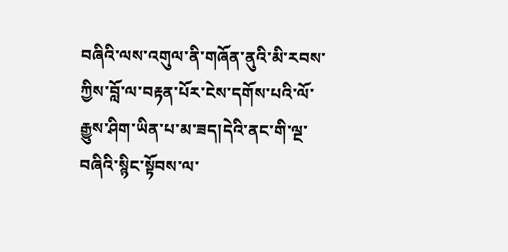བཞིའི་ལས་འགུལ་ནི་གཞོན་ནུའི་མི་རབས་ཀྱིས་བློ་ལ་བརྟན་པོར་ངེས་དགོས་པའི་ལོ་རྒྱུས་ཤིག་ཡིན་པ་མ་ཟད།དེའི་ནང་གི་ལྔ་བཞིའི་སྙིང་སྟོབས་ལ་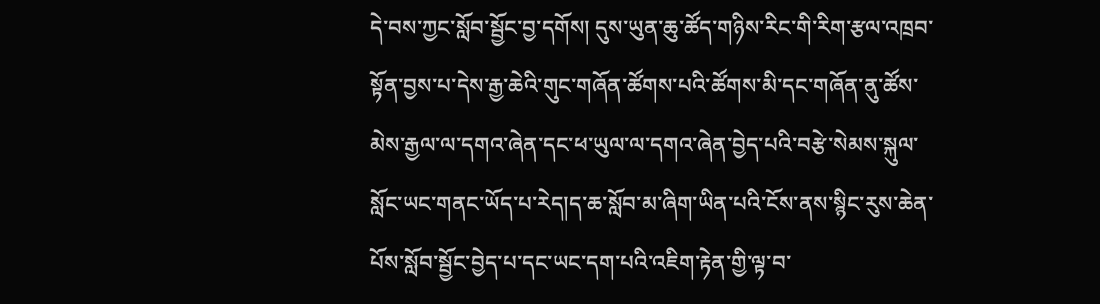དེ་བས་ཀྱང་སློབ་སྦྱོང་བྱ་དགོས། དུས་ཡུན་ཆུ་ཚོད་གཉིས་རིང་གི་རིག་རྩལ་འཁྲབ་སྟོན་བྱས་པ་དེས་རྒྱ་ཆེའི་གུང་གཞོན་ཚོགས་པའི་ཚོགས་མི་དང་གཞོན་ནུ་ཚོས་མེས་རྒྱལ་ལ་དགའ་ཞེན་དང་ཕ་ཡུལ་ལ་དགའ་ཞེན་བྱེད་པའི་བརྩེ་སེམས་སྐུལ་སློང་ཡང་གནང་ཡོད་པ་རེད།ད་ཆ་སློབ་མ་ཞིག་ཡིན་པའི་ངོས་ནས་སྙིང་རུས་ཆེན་པོས་སློབ་སྦྱོང་བྱེད་པ་དང་ཡང་དག་པའི་འཇིག་རྟེན་གྱི་ལྟ་བ་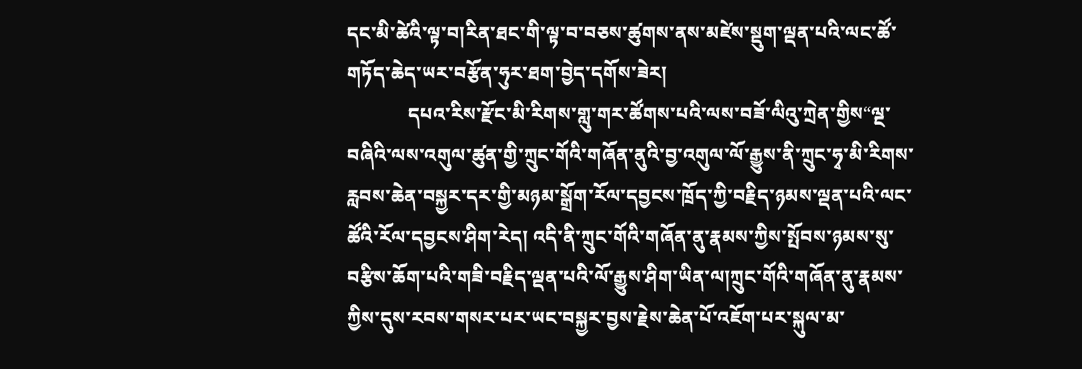དང་མི་ཚེའི་ལྟ་བ།རིན་ཐང་གི་ལྟ་བ་བཅས་ཚུགས་ནས་མཛེས་སྡུག་ལྡན་པའི་ལང་ཚོ་གཏོད་ཆེད་ཡར་བརྩོན་ཧུར་ཐག་བྱེད་དགོས་ཟེར།
             དཔའ་རིས་རྫོང་མི་རིགས་གླུ་གར་ཚོགས་པའི་ལས་བཟོ་ལིའུ་ཀྲེན་གྱིས“ལྔ་བཞིའི་ལས་འགུལ་ཚུན་གྱི་ཀྲུང་གོའི་གཞོན་ནུའི་བྱ་འགུལ་ལོ་རྒྱུས་ནི་ཀྲུང་ཧྭ་མི་རིགས་རླབས་ཆེན་བསྐྱར་དར་གྱི་མཉམ་སྒྲོག་རོལ་དབྱངས་ཁྲོད་ཀྱི་བརྗིད་ཉམས་ལྡན་པའི་ལང་ཚོའི་རོལ་དབྱངས་ཤིག་རེད། འདི་ནི་ཀྲུང་གོའི་གཞོན་ནུ་རྣམས་ཀྱིས་སྤོབས་ཉམས་སུ་བརྩིས་ཆོག་པའི་གཟི་བརྗིད་ལྡན་པའི་ལོ་རྒྱུས་ཤིག་ཡིན་ལ།ཀྲུང་གོའི་གཞོན་ནུ་རྣམས་ཀྱིས་དུས་རབས་གསར་པར་ཡང་བསྐྱར་བྱས་རྗེས་ཆེན་པོ་འཇོག་པར་སྐུལ་མ་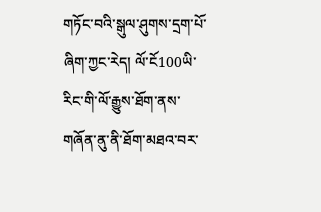གཏོང་བའི་སྒུལ་ཤུགས་དྲག་པོ་ཞིག་ཀྱང་རེད། ལོ་ངོ100ཡི་རིང་གི་ལོ་རྒྱུས་ཐོག་ནས་གཞོན་ནུ་ནི་ཐོག་མཐའ་བར་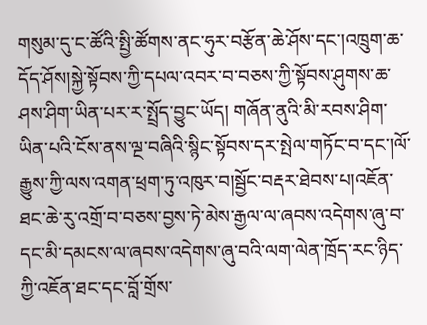གསུམ་དུ་ང་ཚོའི་སྤྱི་ཚོགས་ནང་ཧུར་བརྩོན་ཆེ་ཤོས་དང་།འཁྲུག་ཆ་དོད་ཤོས།སྐྱེ་སྟོབས་ཀྱི་དཔལ་འབར་བ་བཅས་ཀྱི་སྟོབས་ཤུགས་ཆ་ཤས་ཤིག་ཡིན་པར་ར་སྤྲོད་བྱུང་ཡོད། གཞོན་ནུའི་མི་རབས་ཤིག་ཡིན་པའི་ངོས་ནས་ལྔ་བཞིའི་སྙིང་སྟོབས་དར་སྤེལ་གཏོང་བ་དང་།ལོ་རྒྱུས་ཀྱི་ལས་འགན་ཕྲག་ཏུ་འཁུར་བ།སྦྱོང་བརྡར་ཐེབས་པ།འཇོན་ཐང་ཆེ་རུ་འགྲོ་བ་བཅས་བྱས་ཏེ་མེས་རྒྱལ་ལ་ཞབས་འདེགས་ཞུ་བ་དང་མི་དམངས་ལ་ཞབས་འདེགས་ཞུ་བའི་ལག་ལེན་ཁྲོད་རང་ཉིད་ཀྱི་འཇོན་ཐང་དང་བློ་གྲོས་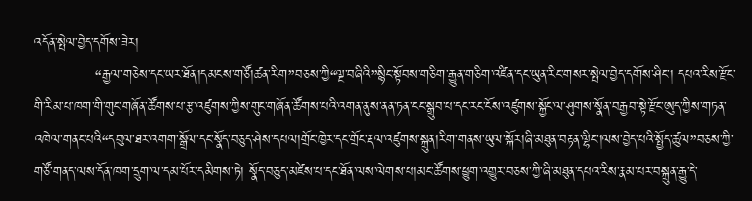འདོན་སྤེལ་བྱེད་དགོས་ཟེར།
             “རྒྱལ་གཅེས་དང་ཡར་ཐོན།དམངས་གཙོ།ཚན་རིག”བཅས་ཀྱི“ལྔ་བཞིའི”སྙིང་སྟོབས་གཅིག་རྒྱུན་གཅིག་འཛིན་དང་ཡུན་རིང་གསར་སྤེལ་བྱེད་དགོས་ཤིང་། དཔའ་རིས་རྫོང་གི་རིམ་པ་ཁག་གི་གུང་གཞོན་ཚོགས་པ་རྩ་འཛུགས་ཀྱིས་གུང་གཞོན་ཚོགས་པའི་འགན་ནུས་ནན་ཏན་ངང་སྒྲུབ་པ་དང་རང་ངོས་འཛུགས་སྐྱོང་ལ་ཤུགས་སྣོན་བརྒྱབ་སྟེ་རྫོང་ཨུད་ཀྱིས་གཏན་འཁེལ་གནང་པའི“དབུལ་ཐར་འགག་སྒྲོལ་དང་སྣོད་བཅུད་ཤེས་དཔལ།གྲོང་ཁྱེར་དང་གྲོང་རྡལ་འཛུགས་སྐྲུན།རིག་གནས་ཡུལ་སྐོར།ཞི་མཐུན་བརྟན་ལྷིང་།ལས་བྱེད་པའི་སྤྱོད་ཚུལ”བཅས་ཀྱི་གཙོ་གནད་ལས་དོན་ཁག་དྲུག་ལ་དམ་པོར་དམིགས་ཏེ། སྣོད་བཅུད་མཛེས་པ་དང་ཐོན་ལས་ལེགས་པ།མང་ཚོགས་ཕྱུག་འགྱུར་བཅས་ཀྱི་ཞི་མཐུན་དཔའ་རིས་རྣམ་པར་བསྐྲུན་རྒྱུ་དེ་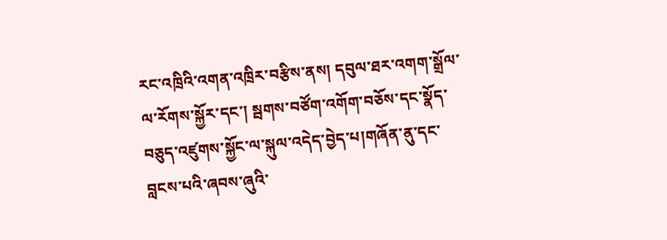རང་འཁྲིའི་འགན་འཁྲིར་བརྩིས་ནས། དབུལ་ཐར་འགག་སྒྲོལ་ལ་རོགས་སྐྱོར་དང་། སྦགས་བཙོག་འགོག་བཅོས་དང་སྣོད་བཅུད་འཛུགས་སྐྱོང་ལ་སྐུལ་འདེད་བྱེད་པ།གཞོན་ནུ་དང་བླངས་པའི་ཞབས་ཞུའི་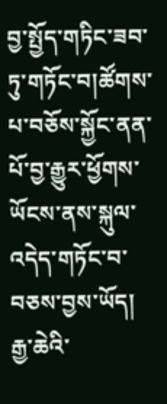བྱ་སྤྱོད་གཏིང་ཟབ་ཏུ་གཏོང་བ།ཚོགས་པ་བཅོས་སྐྱོང་ནན་པོ་བྱ་རྒྱུར་ཕྱོགས་ཡོངས་ནས་སྐུལ་འདེད་གཏོང་བ་བཅས་བྱས་ཡོད། རྒྱ་ཆེའི་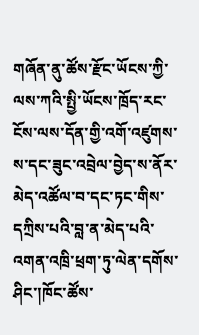གཞོན་ནུ་ཚོས་རྫོང་ཡོངས་ཀྱི་ལས་ཀའི་སྤྱི་ཡོངས་ཁྲོད་རང་ངོས་ལས་དོན་གྱི་འགོ་འཛུགས་ས་དང་ཟུང་འབྲེལ་བྱེད་ས་ནོར་མེད་འཚོལ་བ་དང་ཏང་གིས་དཀྲིས་པའི་བླ་ན་མེད་པའི་འགན་འཁྲི་ཕྲག་ཏུ་ལེན་དགོས་ཤིང་།ཁོང་ཚོས་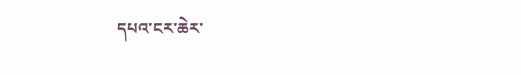དཔའ་ངར་ཆེར་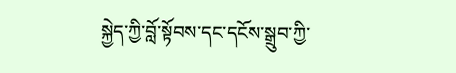སྐྱེད་ཀྱི་བློ་སྟོབས་དང་དངོས་སྒྲུབ་ཀྱི་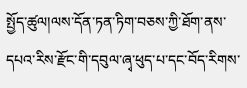སྤྱོད་ཚུལ།ལས་དོན་ཏན་ཏིག་བཅས་ཀྱི་ཐོག་ནས་དཔའ་རིས་རྫོང་གི་དབུལ་ཞྭ་ཕུད་པ་དང་བོད་རིགས་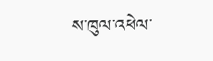ས་ཁུལ་འཕེལ་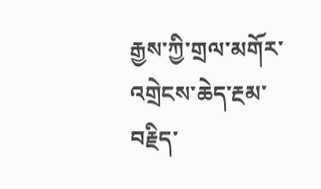རྒྱས་ཀྱི་གྲལ་མགོར་འགྲེངས་ཆེད་རྔམ་བརྗིད་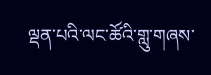ལྡན་པའི་ལང་ཚོའི་གླུ་གཞས་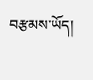བརྩམས་ཡོད།